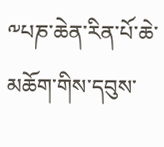༸པཎ་ཆེན་རིན་པོ་ཆེ་མཆོག་གིས་དབུས་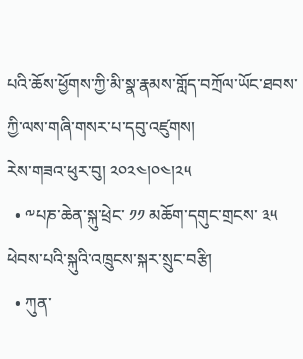པའི་ཆོས་ཕྱོགས་ཀྱི་མི་སྣ་རྣམས་གློད་བཀྲོལ་ཡོང་ཐབས་ཀྱི་ལས་གཞི་གསར་པ་དབུ་འཛུགས།
རེས་གཟའ་ཕུར་བུ། ༢༠༢༤།༠༤།༢༥
  • ༸པཎ་ཆེན་སྐུ་ཕྲེང་ ༡༡ མཆོག་དགུང་གྲངས་ ༣༥ ཕེབས་པའི་སྐུའི་འཁྲུངས་སྐར་སྲུང་བརྩི།
  • ཀུན་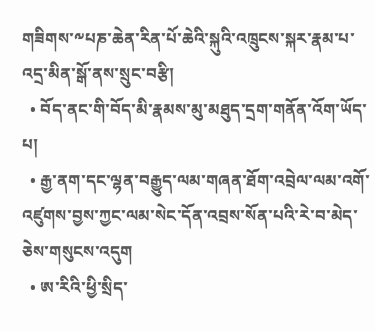གཟིགས་༸པཎ་ཆེན་རིན་པོ་ཆེའི་སྐུའི་འཁྲུངས་སྐར་རྣམ་པ་འདྲ་མིན་སྒོ་ནས་སྲུང་བརྩི།
  • བོད་ནང་གི་བོད་མི་རྣམས་མུ་མཐུད་དྲག་གནོན་འོག་ཡོད་པ།
  • རྒྱ་ནག་དང་ལྷན་བརྒྱུད་ལམ་གཞན་ཐོག་འབྲེལ་ལམ་འགོ་འཛུགས་བྱས་ཀྱང་ལམ་སེང་དོན་འབྲས་སོན་པའི་རེ་བ་མེད་ཅེས་གསུངས་འདུག
  • ཨ་རིའི་ཕྱི་སྲིད་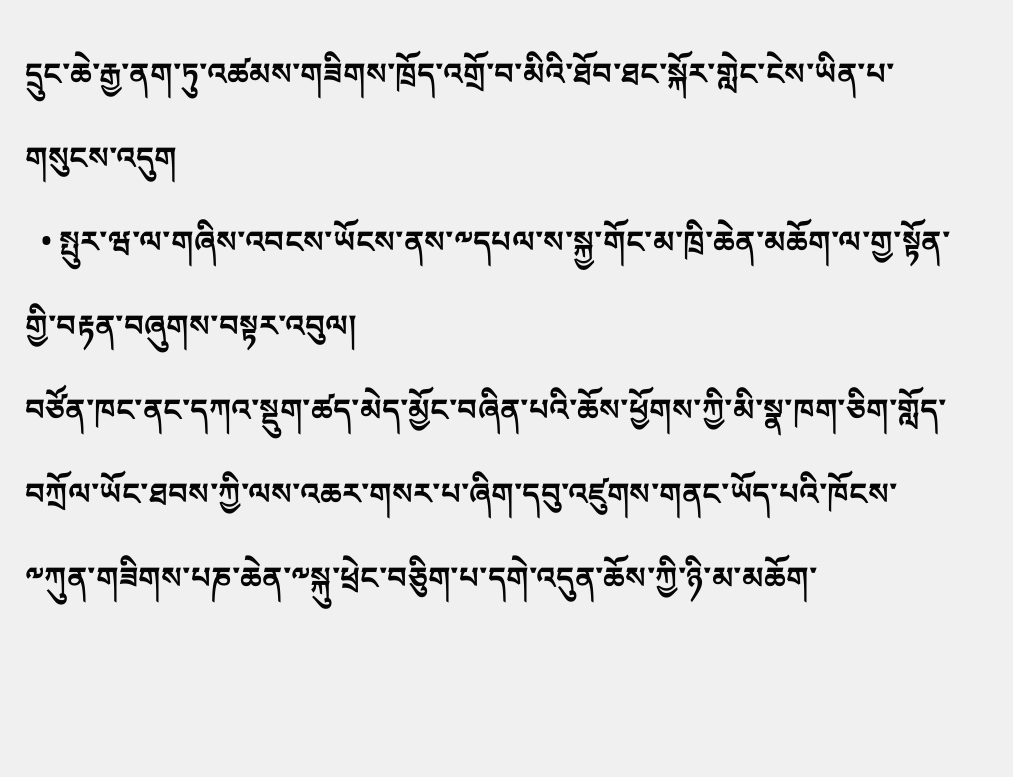དྲུང་ཆེ་རྒྱ་ནག་ཏུ་འཚམས་གཟིགས་ཁྲོད་འགྲོ་བ་མིའི་ཐོབ་ཐང་སྐོར་གླེང་ངེས་ཡིན་པ་གསུངས་འདུག
  • སྤུར་ཝ་ལ་གཞིས་འབངས་ཡོངས་ནས་༸དཔལ་ས་སྐྱ་གོང་མ་ཁྲི་ཆེན་མཆོག་ལ་གྱ་སྟོན་གྱི་བརྟན་བཞུགས་བསྟར་འབུལ།
བཙོན་ཁང་ནང་དཀའ་སྡུག་ཚད་མེད་མྱོང་བཞིན་པའི་ཆོས་ཕྱོགས་ཀྱི་མི་སྣ་ཁག་ཅིག་གློད་བཀྲོལ་ཡོང་ཐབས་ཀྱི་ལས་འཆར་གསར་པ་ཞིག་དབུ་འཛུགས་གནང་ཡོད་པའི་ཁོངས་༸ཀུན་གཟིགས་པཎ་ཆེན་༸སྐུ་ཕྲེང་བཅིུག་པ་དགེ་འདུན་ཆོས་ཀྱི་ཉི་མ་མཆོག་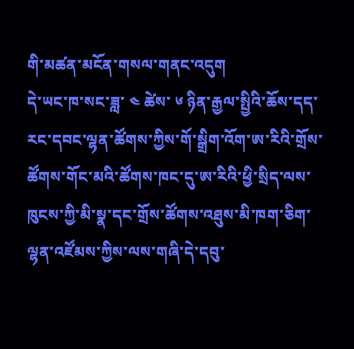གི་མཚན་མངོན་གསལ་གནང་འདུག
དེ་ཡང་ཁ་སང་ཟླ་ ༤ ཚེས་ ༦ ཉིན་རྒྱལ་སྤྱིའི་ཆོས་དད་རང་དབང་ལྷན་ཚོགས་ཀྱིས་གོ་སྒྲིག་འོག་ཨ་རིའི་གྲོས་ཚོགས་གོང་མའི་ཚོགས་ཁང་དུ་ཨ་རིའི་ཕྱི་སྲིད་ལས་ཁུངས་ཀྱི་མི་སྣ་དང་གྲོས་ཚོགས་འཐུས་མི་ཁག་ཅིག་ལྷན་འཛོམས་ཀྱིས་ལས་གཞི་དེ་དབུ་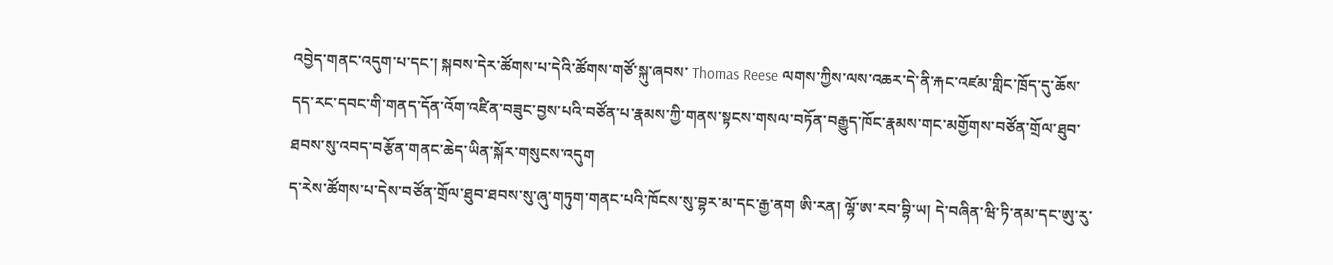འབྱེད་གནང་འདུག་པ་དང་། སྐབས་དེར་ཚོགས་པ་དེའི་ཚོགས་གཙོ་སྐུ་ཞབས་ Thomas Reese ལགས་ཀྱིས་ལས་འཆར་དེ་ནི་རྐང་འཛམ་གླིང་ཁྲོད་དུ་ཆོས་དད་རང་དབང་གི་གནད་དོན་འོག་འཛིན་བཟུང་བྱས་པའི་བཙོན་པ་རྣམས་ཀྱི་གནས་སྟངས་གསལ་བཏོན་བརྒྱུད་ཁོང་རྣམས་གང་མགྱོགས་བཙོན་གྲོལ་ཐུབ་ཐབས་སུ་འབད་བརྩོན་གནང་ཆེད་ཡིན་སྐོར་གསུངས་འདུག
ད་རེས་ཚོགས་པ་དེས་བཙོན་གྲོལ་ཐུབ་ཐབས་སུ་ཞུ་གཏུག་གནང་པའི་ཁོངས་སུ་བྷར་མ་དང་རྒྱ་ནག ཨི་རན། ལྷོ་ཨ་རབ་བྷི་ཡ། དེ་བཞིན་ཝི་ཏི་ནམ་དང་ཨུ་རུ་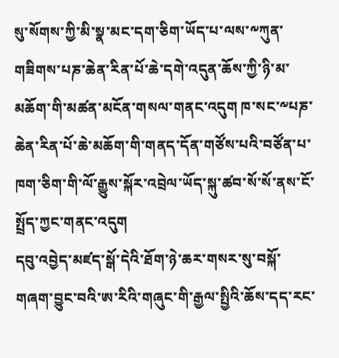སུ་སོགས་ཀྱི་མི་སྣ་མང་དག་ཅིག་ཡོད་པ་ལས་༸ཀུན་གཟིགས་པཎ་ཆེན་རིན་པོ་ཆེ་དགེ་འདུན་ཆོས་ཀྱི་ཉི་མ་མཆོག་གི་མཚན་མངོན་གསལ་གནང་འདུག ཁ་སང་༸པཎ་ཆེན་རིན་པོ་ཆེ་མཆོག་གི་གནད་དོན་གཙོས་པའི་བཙོན་པ་ཁག་ཅིག་གི་ལོ་རྒྱུས་སྐོར་འབྲེལ་ཡོད་སྐུ་ཚབ་སོ་སོ་ནས་ངོ་སྤྲོད་ཀྱང་གནང་འདུག
དབུ་འབྱེད་མཛད་སྒོ་དེའི་ཐོག་ཉེ་ཆར་གསར་སུ་བསྐོ་གཞག་བྱུང་བའི་ཨ་རིའི་གཞུང་གི་རྒྱལ་སྤྱིའི་ཆོས་དད་རང་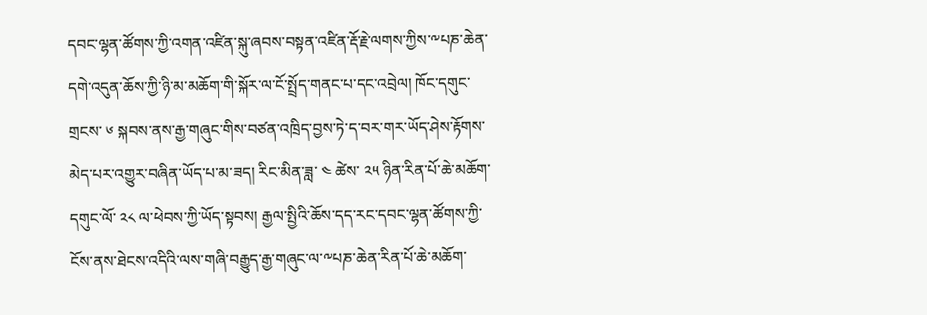དབང་ལྷན་ཚོགས་ཀྱི་འགན་འཛིན་སྐུ་ཞབས་བསྟན་འཛིན་རྡོ་རྗེ་ལགས་ཀྱིས་༸པཎ་ཆེན་དགེ་འདུན་ཆོས་ཀྱི་ཉི་མ་མཆོག་གི་སྐོར་ལ་ངོ་སྤྲོད་གནང་པ་དང་འབྲེལ། ཁོང་དགུང་གྲངས་ ༦ སྐབས་ནས་རྒྱ་གཞུང་གིས་བཙན་འཁྲིད་བྱས་ཏེ་ད་བར་གར་ཡོད་ཤེས་རྟོགས་མེད་པར་འགྱུར་བཞིན་ཡོད་པ་མ་ཟད། རིང་མིན་ཟླ་ ༤ ཚེས་ ༢༥ ཉིན་རིན་པོ་ཆེ་མཆོག་དགུང་ལོ་ ༢༨ ལ་ཕེབས་ཀྱི་ཡོད་སྟབས། རྒྱལ་སྤྱིའི་ཆོས་དད་རང་དབང་ལྷན་ཚོགས་ཀྱི་ངོས་ནས་ཐེངས་འདིའི་ལས་གཞི་བརྒྱུད་རྒྱ་གཞུང་ལ་༸པཎ་ཆེན་རིན་པོ་ཆེ་མཆོག་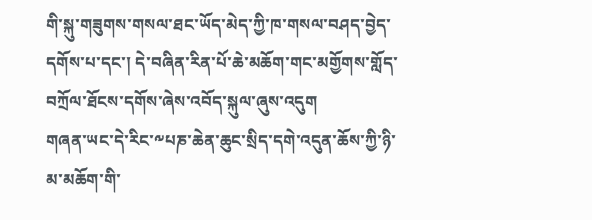གི་སྐུ་གཟུགས་གསལ་ཐང་ཡོད་མེད་ཀྱི་ཁ་གསལ་བཤད་བྱེད་དགོས་པ་དང་། དེ་བཞིན་རིན་པོ་ཆེ་མཆོག་གང་མགྱོགས་གློད་བཀྲོལ་ཐོངས་དགོས་ཞེས་འབོད་སྐུལ་ཞུས་འདུག
གཞན་ཡང་དེ་རིང་༸པཎ་ཆེན་ཆུང་སྲིད་དགེ་འདུན་ཆོས་ཀྱི་ཉི་མ་མཆོག་གི་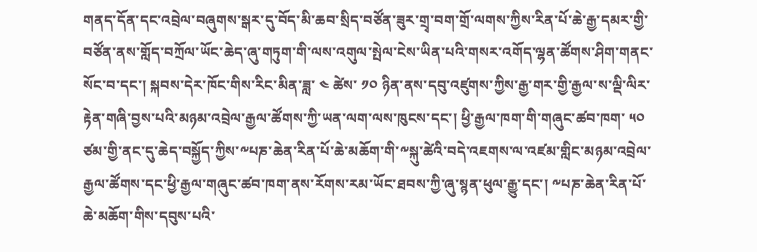གནད་དོན་དང་འབྲེལ་བཞུགས་སྒར་དུ་བོད་མི་ཆབ་སྲིད་བཙོན་ཟུར་གྲྭ་བག་གྲོ་ལགས་ཀྱིས་རིན་པོ་ཆེ་རྒྱ་དམར་གྱི་བཙོན་ནས་གློད་བཀྲོལ་ཡོང་ཆེད་ཞུ་གཏུག་གི་ལས་འགུལ་སྤེལ་ངེས་ཡིན་པའི་གསར་འགོད་ལྷན་ཚོགས་ཤིག་གནང་སོང་བ་དང་། སྐབས་དེར་ཁོང་གིས་རིང་མིན་ཟླ་ ༤ ཚེས་ ༡༠ ཉིན་ནས་དབུ་འཛུགས་ཀྱིས་རྒྱ་གར་གྱི་རྒྱལ་ས་ལྡི་ལིར་རྟེན་གཞི་བྱས་པའི་མཉམ་འབྲེལ་རྒྱལ་ཚོགས་ཀྱི་ཡན་ལག་ལས་ཁུངས་དང་། ཕྱི་རྒྱལ་ཁག་གི་གཞུང་ཚབ་ཁག་ ༥༠ ཙམ་གྱི་ནང་དུ་ཆེད་བསྐྱོད་ཀྱིས་༸པཎ་ཆེན་རིན་པོ་ཆེ་མཆོག་གི་༸སྐུ་ཚེའི་བདེ་འཇགས་ལ་འཛམ་གླིང་མཉམ་འབྲེལ་རྒྱལ་ཚོགས་དང་ཕྱི་རྒྱལ་གཞུང་ཚབ་ཁག་ནས་རོགས་རམ་ཡོང་ཐབས་ཀྱི་ཞུ་སྙན་ཕུལ་རྒྱུ་དང་། ༸པཎ་ཆེན་རིན་པོ་ཆེ་མཆོག་གིས་དབུས་པའི་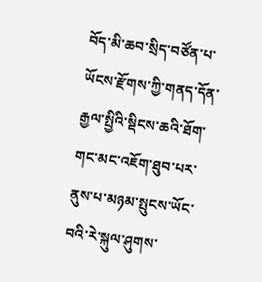བོད་མི་ཆབ་སྲིད་བཙོན་པ་ཡོངས་རྫོགས་ཀྱི་གནད་དོན་རྒྱལ་སྤྱིའི་སྡིངས་ཆའི་ཐོག་གང་མང་འཇོག་ཐུབ་པར་ནུས་པ་མཉམ་སྤུངས་ཡོང་བའི་རེ་སྐུལ་ཤུགས་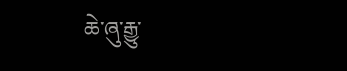ཆེ་ཞུ་རྒྱུ་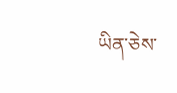ཡིན་ཅེས་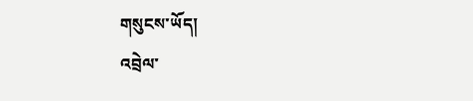གསུངས་ཡོད།
འབྲེལ་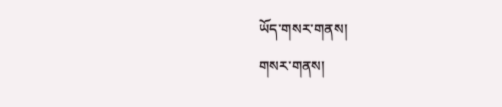ཡོད་གསར་གནས།
གསར་གནས།